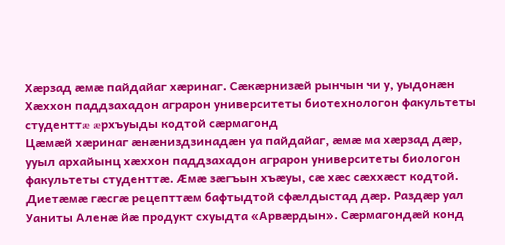Хæрзад æмæ пайдайаг хæринаг. Сæкæрнизæй рынчын чи у, уыдонæн Хæххон паддзахадон аграрон университеты биотехнологон факультеты студенттæ æрхъуыды кодтой сæрмагонд
Цæмæй хæринаг æнæниздзинадæн уа пайдайаг, æмæ ма хæрзад дæр, ууыл архайынц хæххон паддзахадон аграрон университеты биологон факультеты студенттæ. Æмæ зæгъын хъæуы, сæ хæс сæххæст кодтой. Диетæмæ гæсгæ рецепттæм бафтыдтой сфæлдыстад дæр. Раздæр уал Уаниты Аленæ йæ продукт схуыдта «Арвæрдын». Сæрмагондæй конд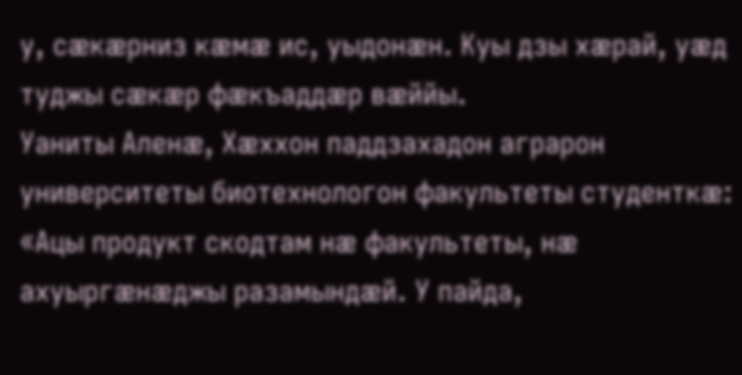у, сæкæрниз кæмæ ис, уыдонæн. Куы дзы хæрай, уæд туджы сæкæр фæкъаддæр вæййы.
Уаниты Аленæ, Хæххон паддзахадон аграрон университеты биотехнологон факультеты студенткæ: «Ацы продукт скодтам нæ факультеты, нæ ахуыргæнæджы разамындæй. У пайда,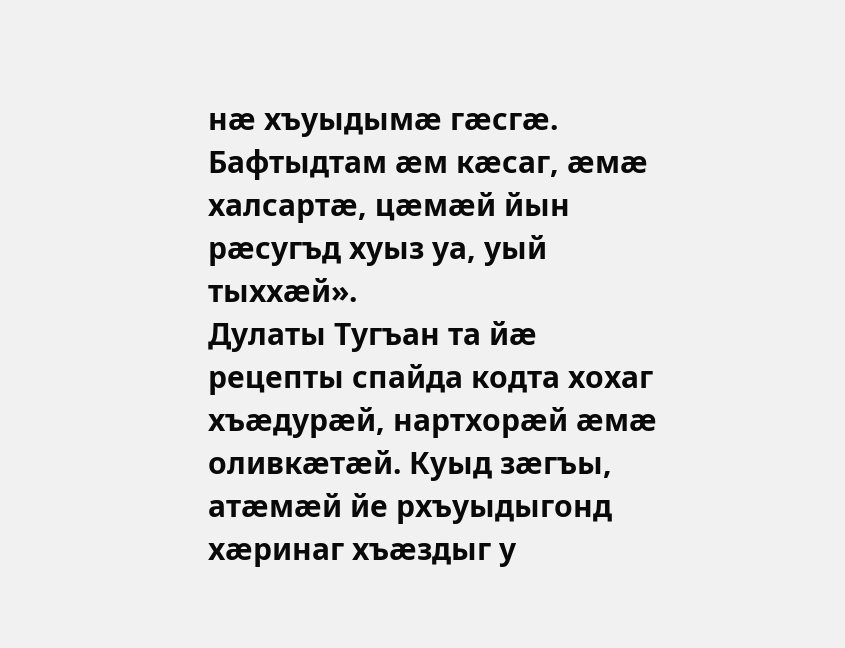нæ хъуыдымæ гæсгæ. Бафтыдтам æм кæсаг, æмæ халсартæ, цæмæй йын рæсугъд хуыз уа, уый тыххæй».
Дулаты Тугъан та йæ рецепты спайда кодта хохаг хъæдурæй, нартхорæй æмæ оливкæтæй. Куыд зæгъы, атæмæй йе рхъуыдыгонд хæринаг хъæздыг у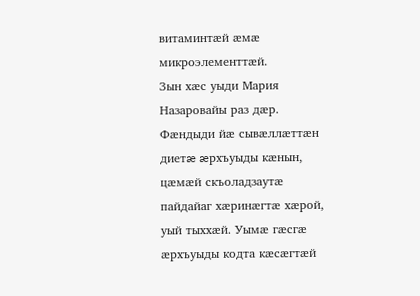витаминтæй æмæ микроэлементтæй.
Зын хæс уыди Мария Назаровайы раз дæр. Фæндыди йæ сывæллæттæн диетæ æрхъуыды кæнын, цæмæй скъоладзаутæ пайдайаг хæринæгтæ хæрой, уый тыххæй. Уымæ гæсгæ æрхъуыды кодта кæсæгтæй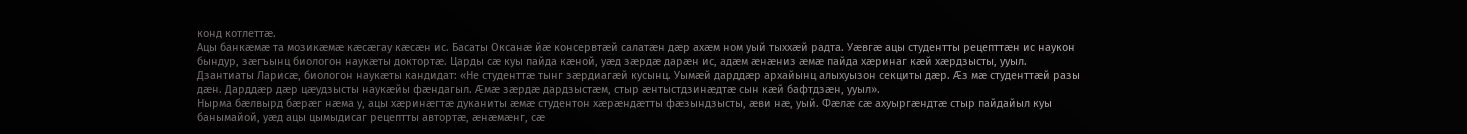конд котлеттæ.
Ацы банкæмæ та мозикæмæ кæсæгау кæсæн ис. Басаты Оксанæ йæ консервтæй салатæн дæр ахæм ном уый тыххæй радта. Уæвгæ ацы студентты рецепттæн ис наукон бындур, зæгъынц биологон наукæты доктортæ. Царды сæ куы пайда кæной, уæд зæрдæ дарæн ис, адæм æнæниз æмæ пайда хæринаг кæй хæрдзысты, ууыл.
Дзантиаты Ларисæ, биологон наукæты кандидат: «Не студенттæ тынг зæрдиагæй кусынц. Уымæй дарддæр архайынц алыхуызон секциты дæр. Æз мæ студенттæй разы дæн. Дарддæр дæр цæудзысты наукæйы фæндагыл. Æмæ зæрдæ дардзыстæм, стыр æнтыстдзинæдтæ сын кæй бафтдзæн, ууыл».
Нырма бæлвырд бæрæг нæма у, ацы хæринæгтæ дуканиты æмæ студентон хæрæндæтты фæзындзысты, æви нæ, уый. Фæлæ сæ ахуыргæндтæ стыр пайдайыл куы банымайой, уæд ацы цымыдисаг рецептты автортæ, æнæмæнг, сæ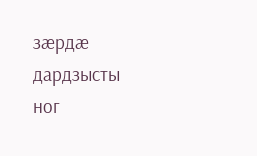зæрдæ дардзысты ног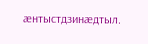æнтыстдзинæдтыл.